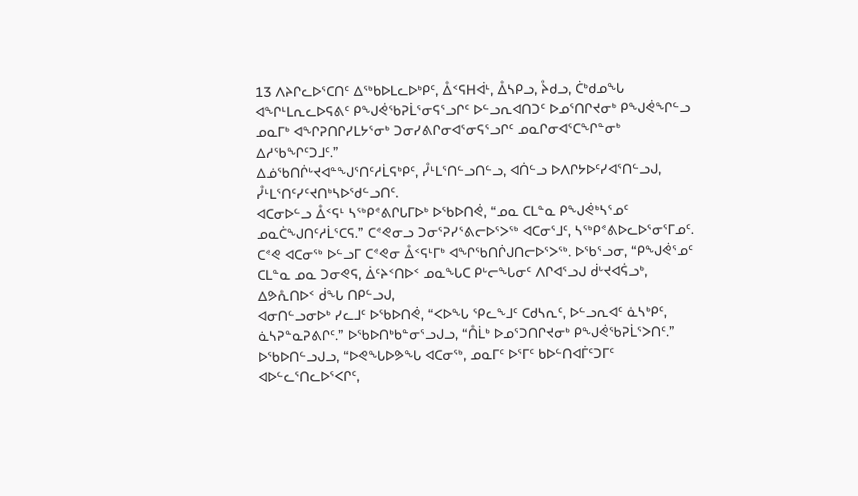13 ᐱᔨᒋᓚᐅᕐᑕᑎᑦ ᐃᖅᑲᐅᒪᓚᐅᒃᑭᑦ, ᐂᑉᕋᕼᐋᒻ, ᐂᓴᑭᓗ, ᔧᑯᓗ, ᑖᒃᑯᓄᖓ ᐊᖏᒻᒪᕆᓚᐅᕋᕕᑦ ᑭᖑᕚᖃᕈᒫᕐᓂᕋᕐᓗᒋᑦ ᐅᓪᓗᕆᐊᑎᑐᑦ ᐅᓄᕐᑎᒋᔪᓂᒃ ᑭᖑᕚᖏᓪᓗ ᓄᓇᒥᒃ ᐊᖏᕈᑎᒋᓯᒪᔭᕐᓂᒃ ᑐᓂᓯᕕᒋᓂᐊᕐᓂᕋᕐᓗᒋᑦ ᓄᓇᒋᓂᐊᕐᑕᖏᓐᓂᒃ ᐃᓱᖃᖏᑦᑐᒧᑦ.”
ᐃᓅᖃᑎᒌᒡᔪᐊᓐᖑᕐᑎᑦᓱᒫᕋᒃᑭᑦ, ᓮᒻᒪᕐᑎᓪᓗᑎᓪᓗ, ᐊᑏᓪᓗ ᐅᐱᒋᔭᐅᑦᓯᐊᕐᑎᓪᓗᒍ, ᓮᒻᒪᕐᑎᑦᓯᑦᔪᑎᒃᓴᐅᖁᓪᓗᑎᑦ.
ᐊᑕᓂᐅᓪᓗ ᐂᑉᕋᒻ ᓴᖅᑭᕝᕕᒋᒐᒥᐅᒃ ᐅᖃᐅᑎᕚ, “ᓄᓇ ᑕᒪᓐᓇ ᑭᖑᕚᒃᓴᕐᓄᑦ ᓄᓇᑖᖑᑎᑦᓱᒫᕐᑕᕋ.” ᑕᕝᕙᓂᓗ ᑐᓂᕐᕈᓯᕐᕕᓕᐅᕐᐳᖅ ᐊᑕᓂᕐᒧᑦ, ᓴᖅᑭᕝᕕᐅᓚᐅᕐᓂᕐᒥᓄᑦ.
ᑕᕝᕙ ᐊᑕᓂᖅ ᐅᓪᓗᒥ ᑕᕝᕙᓂ ᐂᑉᕋᒻᒥᒃ ᐊᖏᖃᑎᒌᒍᑎᓕᐅᕐᐳᖅ. ᐅᖃᕐᓗᓂ, “ᑭᖑᕚᕐᓄᑦ ᑕᒪᓐᓇ ᓄᓇ ᑐᓂᕙᕋ, ᐄᑦᔨᑉᑎᐅᑉ ᓄᓇᖓᑕ ᑭᒡᓕᖓᓂᑦ ᐱᒋᐊᕐᓗᒍ ᑰᒡᔪᐊᕌᓗᒃ, ᐃᕗᕅᑎᐅᑉ ᑰᖓ ᑎᑭᓪᓗᒍ,
ᐊᓂᑎᓪᓗᓂᐅᒃ ᓯᓚᒧᑦ ᐅᖃᐅᑎᕚ, “ᐸᐅᖓ ᕿᓚᖕᒧᑦ ᑕᑯᓴᕆᑦ, ᐅᓪᓗᕆᐊᑦ ᓈᓴᒃᑭᑦ, ᓈᓴᕈᓐᓇᕈᕕᒋᑦ.” ᐅᖃᐅᑎᒃᑲᓐᓂᕐᓗᒍᓗ, “ᑍᒫᒃ ᐅᓄᕐᑐᑎᒋᔪᓂᒃ ᑭᖑᕚᖃᕈᒫᕐᐳᑎᑦ.”
ᐅᖃᐅᑎᓪᓗᒍᓗ, “ᐅᕙᖓᐅᕗᖓ ᐊᑕᓂᖅ, ᓄᓇᒥᑦ ᐅᕐᒥᑦ ᑲᐅᓪᑎᐊᒦᑦᑐᒥᑦ ᐊᐅᓪᓚᕐᑎᓚᐅᕐᐸᒋᑦ,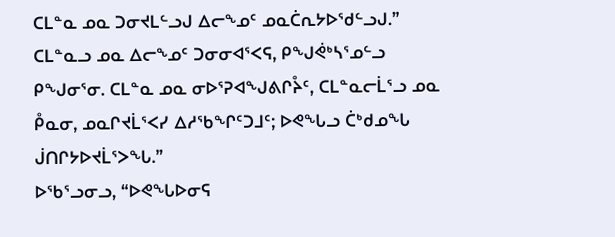ᑕᒪᓐᓇ ᓄᓇ ᑐᓂᔪᒪᓪᓗᒍ ᐃᓕᖕᓄᑦ ᓄᓇᑖᕆᔭᐅᖁᓪᓗᒍ.”
ᑕᒪᓐᓇᓗ ᓄᓇ ᐃᓕᖕᓄᑦ ᑐᓂᓂᐊᕐᐸᕋ, ᑭᖑᕚᒃᓴᕐᓄᓪᓗ ᑭᖑᓂᕐᓂ. ᑕᒪᓐᓇ ᓄᓇ ᓂᐅᕐᕈᐊᖑᕕᒋᔧᑦ, ᑕᒪᓐᓇᓕᒫᕐᓗ ᓄᓇ ᑬᓇᓂ, ᓄᓇᒋᔪᒫᕐᐸᓯ ᐃᓱᖃᖏᑦᑐᒧᑦ; ᐅᕙᖓᓗ ᑖᒃᑯᓄᖓ ᒎᑎᒋᔭᐅᔪᒫᕐᐳᖓ.”
ᐅᖃᕐᓗᓂᓗ, “ᐅᕙᖓᐅᓂᕋ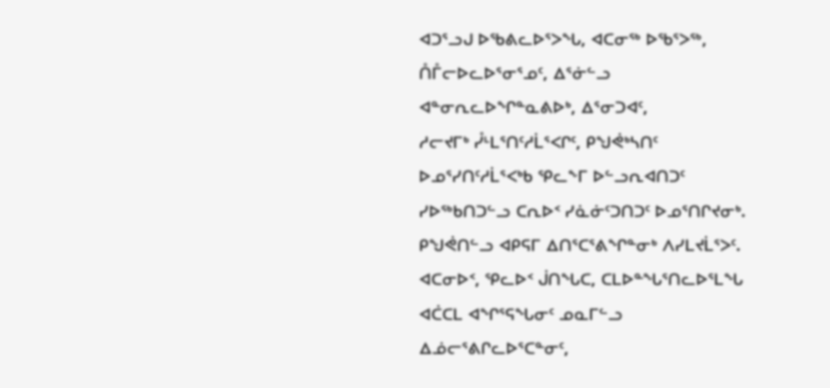ᐊᑐᕐᓗᒍ ᐅᖃᕕᓚᐅᕐᐳᖓ, ᐊᑕᓂᖅ ᐅᖃᕐᐳᖅ, ᑍᒤᓕᐅᓚᐅᕐᓂᕐᓄᑦ, ᐃᕐᓃᓪᓗ ᐊᓐᓂᕆᓚᐅᖏᓐᓇᕕᐅᒃ, ᐃᕐᓂᑐᐊᑦ,
ᓱᓕᔪᒥᒃ ᓮᒻᒪᕐᑎᑦᓱᒫᕐᐸᒋᑦ, ᑭᖑᕚᒃᓴᑎᑦ ᐅᓄᕐᓯᑎᑦᓱᒫᕐᐸᒃᑲ ᕿᓚᖕᒥ ᐅᓪᓗᕆᐊᑎᑐᑦ ᓯᐅᖅᑲᑎᑐᓪᓗ ᑕᕆᐅᑉ ᓯᓈᓃᑦᑐᑎᑐᑦ ᐅᓄᕐᑎᒋᔪᓂᒃ. ᑭᖑᕚᑎᓪᓗ ᐊᑭᕋᒥ ᐃᑎᕐᑕᕐᕕᖏᓐᓂᒃ ᐱᓯᒪᔪᒫᕐᐳᑦ.
ᐊᑕᓂᐅᑉ, ᕿᓚᐅᑉ ᒎᑎᖓᑕ, ᑕᒪᐅᓐᖓᕐᑎᓚᐅᕐᒪᖓ ᐊᑖᑕᒪ ᐊᖏᕐᕋᖓᓂᑦ ᓄᓇᒥᓪᓗ ᐃᓅᓕᕐᕕᒋᓚᐅᕐᑕᓐᓂᑦ,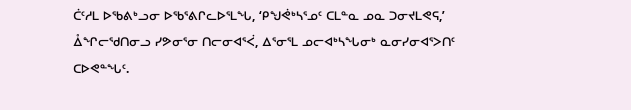ᑖᑦᓱᒪ ᐅᖃᕕᒃᓗᓂ ᐅᖃᕐᕕᒋᓚᐅᕐᒪᖓ, ‘ᑭᖑᕚᒃᓴᕐᓄᑦ ᑕᒪᓐᓇ ᓄᓇ ᑐᓂᔪᒪᕙᕋ,’ ᐂᖏᓕᖁᑎᓂᓗ ᓯᕗᓂᕐᓂ ᑎᓕᓂᐊᕐᐹ, ᐃᕐᓂᕐᒪ ᓄᓕᐊᒃᓴᖓᓂᒃ ᓇᓂᓯᓂᐊᕐᐳᑎᑦ ᑕᐅᕙᓐᖓᑦ.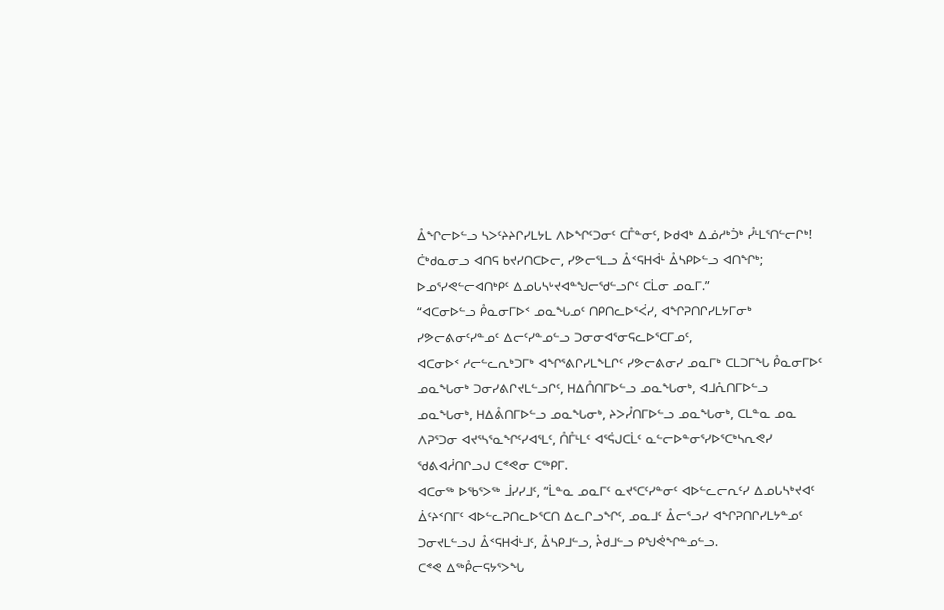ᐂᖏᓕᐅᓪᓗ ᓴᐳᑦᔨᔨᒋᓯᒪᔭᒪ ᐱᐅᖏᑦᑐᓂᑦ ᑕᒤᓐᓂᑦ, ᐅᑯᐊᒃ ᐃᓅᓱᒃᑑᒃ ᓮᒻᒪᕐᑎᓪᓕᒋᒃ! ᑖᒃᑯᓇᓂᓗ ᐊᑎᕋ ᑲᔪᓯᑎᑕᐅᓕ, ᓯᕗᓕᕐᒪᓗ ᐂᑉᕋᕼᐋᒻ ᐂᓴᑭᐅᓪᓗ ᐊᑎᖏᒃ; ᐅᓄᕐᓯᕙᓪᓕᐊᑎᒃᑭᑦ ᐃᓄᒐᓴᒡᔪᐊᓐᖑᓕᖁᓪᓗᒋᑦ ᑕᒫᓂ ᓄᓇᒥ.”
“ᐊᑕᓂᐅᓪᓗ ᑬᓇᓂᒥᐅᑉ ᓄᓇᖓᓄᑦ ᑎᑭᑎᓚᐅᕐᐹᓯ, ᐊᖏᕈᑎᒋᓯᒪᔭᒥᓂᒃ ᓯᕗᓕᕕᓂᑦᓯᓐᓄᑦ ᐃᓕᑦᓯᓐᓄᓪᓗ ᑐᓂᓂᐊᕐᓂᕋᓚᐅᕐᑕᒥᓄᑦ,
ᐊᑕᓂᐅᑉ ᓱᓕᓪᓚᕆᒃᑐᒥᒃ ᐊᖏᕐᕕᒋᓯᒪᖕᒪᒋᑦ ᓯᕗᓕᕕᓂᓯ ᓄᓇᒥᒃ ᑕᒪᑐᒥᖓ ᑬᓇᓂᒥᐅᑦ ᓄᓇᖓᓂᒃ ᑐᓂᓯᕕᒋᔪᒪᓪᓗᒋᑦ, ᕼᐃᑍᑎᒥᐅᓪᓗ ᓄᓇᖓᓂᒃ, ᐊᒧᕅᑎᒥᐅᓪᓗ ᓄᓇᖓᓂᒃ, ᕼᐃᕔᑎᒥᐅᓪᓗ ᓄᓇᖓᓂᒃ, ᔨᐳᓮᑎᒥᐅᓪᓗ ᓄᓇᖓᓂᒃ, ᑕᒪᓐᓇ ᓄᓇ ᐱᕈᕐᑐᓂ ᐊᔪᕐᓴᕐᓇᖏᑦᓯᐊᕐᒪᑦ, ᑍᒤᒻᒪᑦ ᐊᕐᕌᒍᑕᒫᑦ ᓇᓪᓕᐅᓐᓂᕐᓯᐅᕐᑕᒃᓴᕆᕙᓯ ᖁᕕᐊᓲᑎᒋᓗᒍ ᑕᕝᕙᓂ ᑕᖅᑭᒥ.
ᐊᑕᓂᖅ ᐅᖃᕐᐳᖅ ᒨᓯᓯᒧᑦ, “ᒫᓐᓇ ᓄᓇᒥᑦ ᓇᔪᕐᑕᑦᓯᓐᓂᑦ ᐊᐅᓪᓚᓕᕆᑦᓯ ᐃᓄᒐᓴᒃᔪᐊᑦ ᐄᑦᔨᑉᑎᒥᑦ ᐊᐅᓪᓚᕈᑎᓚᐅᕐᑕᑎ ᐃᓚᒋᓗᖏᑦ, ᓄᓇᒧᑦ ᐂᓕᕐᓗᓯ ᐊᖏᕈᑎᒋᓯᒪᔭᓐᓄᑦ ᑐᓂᔪᒪᓪᓗᒍ ᐂᑉᕋᕼᐋᒻᒧᑦ, ᐂᓴᑭᒧᓪᓗ, ᔧᑯᒧᓪᓗ ᑭᖑᕚᖏᓐᓄᓪᓗ.
ᑕᕝᕙ ᐃᖅᑬᓕᕋᔭᕐᐳᖓ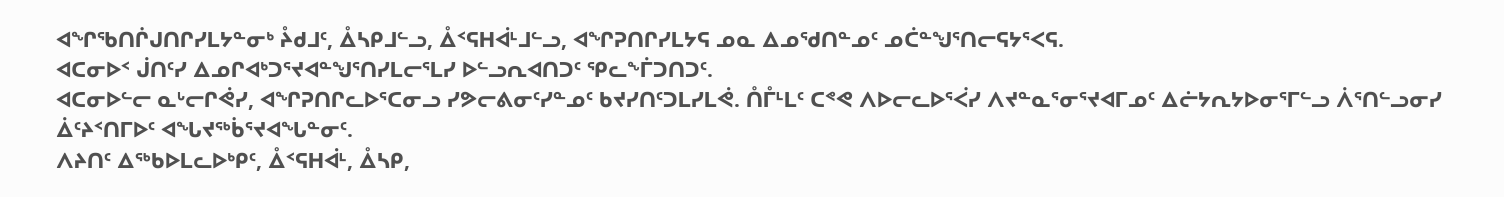ᐊᖏᖃᑎᒌᒍᑎᒋᓯᒪᔭᓐᓂᒃ ᔧᑯᒧᑦ, ᐂᓴᑭᒧᓪᓗ, ᐂᑉᕋᕼᐋᒻᒧᓪᓗ, ᐊᖏᕈᑎᒋᓯᒪᔭᕋ ᓄᓇ ᐃᓄᖁᑎᓐᓄᑦ ᓄᑖᓐᖑᕐᑎᓕᕋᔭᕐᐸᕋ.
ᐊᑕᓂᐅᑉ ᒎᑎᑦᓯ ᐃᓄᒋᐊᒃᑐᕐᔪᐊᓐᖑᕐᑎᓯᒪᓕᕐᒪᓯ ᐅᓪᓗᕆᐊᑎᑐᑦ ᕿᓚᖕᒦᑐᑎᑐᑦ.
ᐊᑕᓂᐅᓪᓕ ᓇᒡᓕᒋᕚᓯ, ᐊᖏᕈᑎᒋᓚᐅᕐᑕᓂᓗ ᓯᕗᓕᕕᓂᑦᓯᓐᓄᑦ ᑲᔪᓯᑎᑦᑐᒪᓯᒪᕚ. ᑍᒤᒻᒪᑦ ᑕᕝᕙ ᐱᐅᓕᓚᐅᕐᐹᓯ ᐱᔪᓐᓇᕐᓂᕐᔪᐊᒥᓄᑦ ᐃᓖᔭᕆᔭᐅᓂᕐᒥᓪᓗ ᐲᕐᑎᓪᓗᓂᓯ ᐄᑦᔨᑉᑎᒥᐅᑦ ᐊᖓᔪᖅᑳᕐᔪᐊᖓᓐᓂᑦ.
ᐱᔨᑎᑦ ᐃᖅᑲᐅᒪᓚᐅᒃᑭᑦ, ᐂᑉᕋᕼᐋᒻ, ᐂᓴᑭ,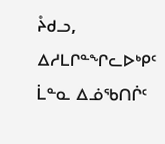ᔧᑯᓗ, ᐃᓱᒪᒋᓐᖏᓚᐅᒃᑭᑦ ᒫᓐᓇ ᐃᓅᖃᑎᒌᑦ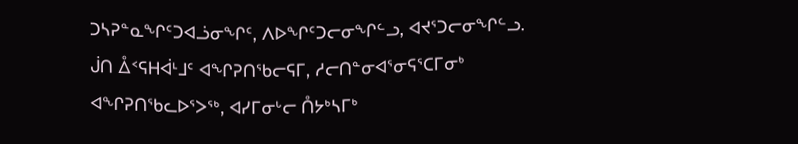ᑐᓴᕈᓐᓇᖏᑦᑐᐊᓘᓂᖏᑦ, ᐱᐅᖏᑦᑐᓕᓂᖏᓪᓗ, ᐊᔪᕐᑐᓕᓂᖏᓪᓗ.
ᒎᑎ ᐂᑉᕋᕼᐋᒻᒧᑦ ᐊᖏᕈᑎᖃᓕᕋᒥ, ᓱᓕᑎᓐᓂᐊᕐᓂᕋᕐᑕᒥᓂᒃ ᐊᖏᕈᑎᖃᓚᐅᕐᐳᖅ, ᐊᓯᒥᓂᒡᓕ ᑍᔭᒃᓴᒥᒃ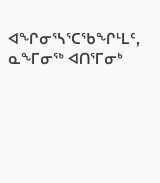ᐊᖏᓂᕐᓴᕐᑕᖃᖏᒻᒪᑦ, ᓇᖕᒥᓂᖅ ᐊᑎᕐᒥᓂᒃ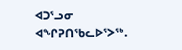ᐊᑐᕐᓗᓂ ᐊᖏᕈᑎᖃᓚᐅᕐᐳᖅ.